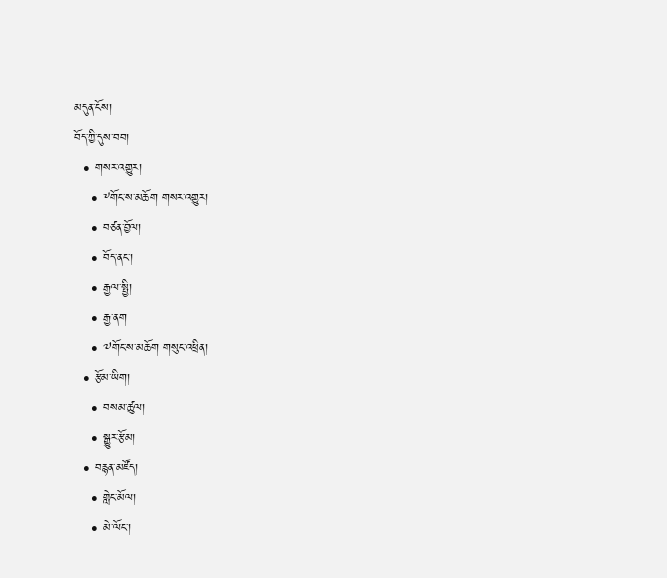མདུན་ངོས།
བོད་ཀྱི་དུས་བབ།
  • གསར་འགྱུར།
    • ༸གོང་ས་མཆོག གསར་འགྱུར།
    • བཙན་བྱོལ།
    • བོད་ནང་།
    • རྒྱལ་སྤྱི།
    • རྒྱ་ནག
    • ༧གོང་ས་མཆོག གསུང་འཕྲིན།
  • རྩོམ་ཡིག།
    • བསམ་ཚུལ།
    • སྒྱུར་རྩོམ།
  • བརྙན་མཛོད།
    • གླེང་མོལ།
    • མེ་ལོང་།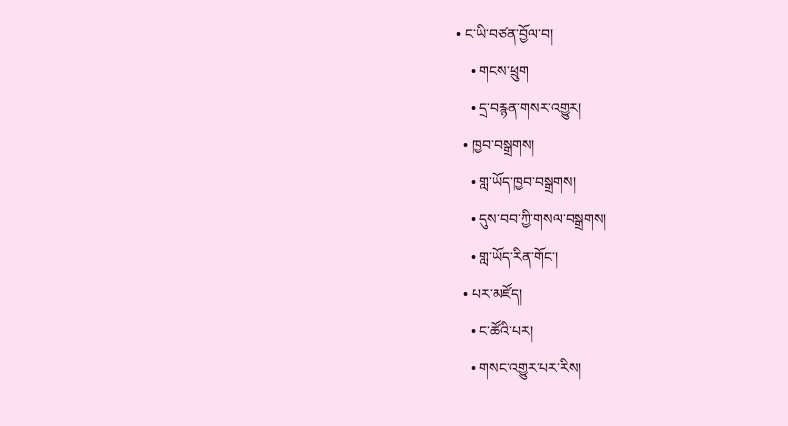• ང་ཡི་བཙན་བྱོལ་བ།
    • གངས་ཕྲུག
    • དྲ་བརྙན་གསར་འགྱུར།
  • ཁྱབ་བསྒྲགས།
    • གླ་ཡོད་ཁྱབ་བསྒྲགས།
    • དུས་བབ་ཀྱི་གསལ་བསྒྲགས།
    • གླ་ཡོད་རིན་གོང་།
  • པར་མཛོད།
    • ང་ཚོའི་པར།
    • གསང་འགྱུར་པར་རིས།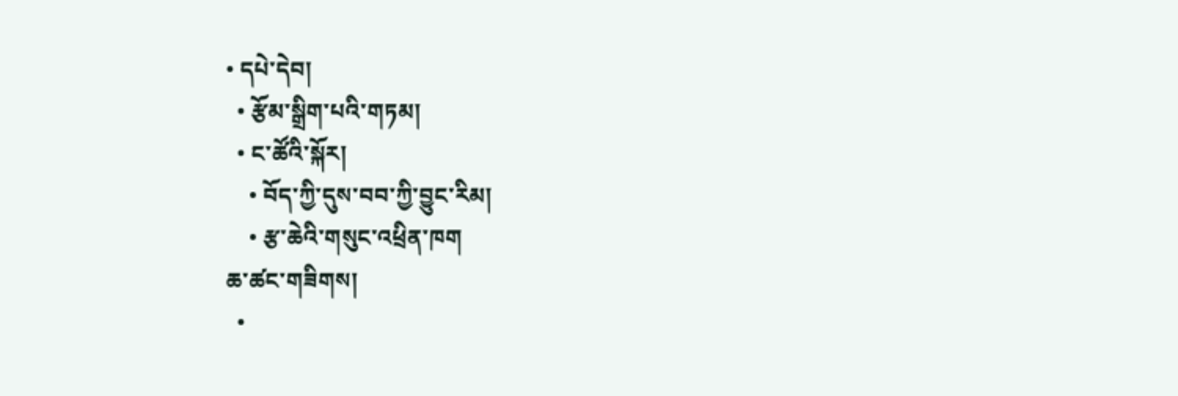• དཔེ་དེབ།
  • རྩོམ་སྒྲིག་པའི་གཏམ།
  • ང་ཚོའི་སྐོར།
    • བོད་ཀྱི་དུས་བབ་ཀྱི་བྱུང་རིམ།
    • རྩ་ཆེའི་གསུང་འཕྲིན་ཁག
ཆ་ཚང་གཟིགས།
  •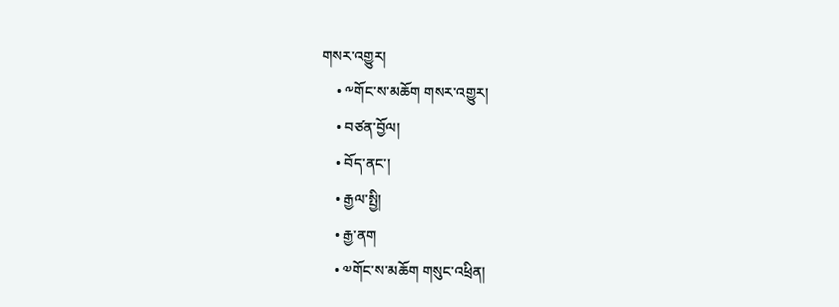གསར་འགྱུར།
    • ༸གོང་ས་མཆོག གསར་འགྱུར།
    • བཙན་བྱོལ།
    • བོད་ནང་།
    • རྒྱལ་སྤྱི།
    • རྒྱ་ནག
    • ༧གོང་ས་མཆོག གསུང་འཕྲིན།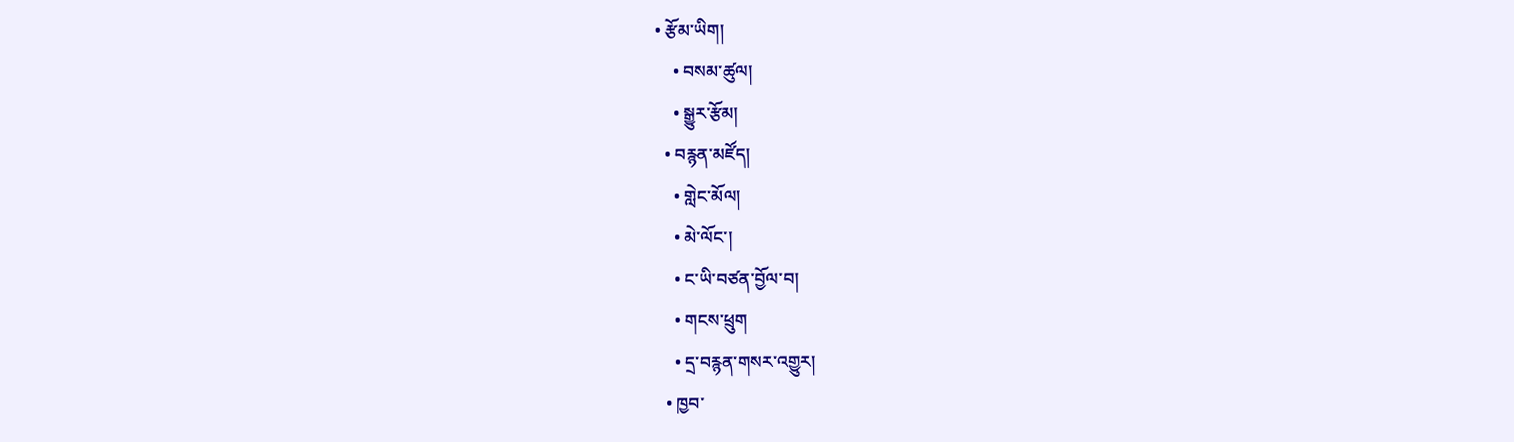• རྩོམ་ཡིག།
    • བསམ་ཚུལ།
    • སྒྱུར་རྩོམ།
  • བརྙན་མཛོད།
    • གླེང་མོལ།
    • མེ་ལོང་།
    • ང་ཡི་བཙན་བྱོལ་བ།
    • གངས་ཕྲུག
    • དྲ་བརྙན་གསར་འགྱུར།
  • ཁྱབ་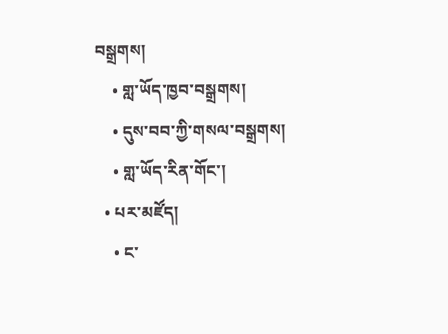བསྒྲགས།
    • གླ་ཡོད་ཁྱབ་བསྒྲགས།
    • དུས་བབ་ཀྱི་གསལ་བསྒྲགས།
    • གླ་ཡོད་རིན་གོང་།
  • པར་མཛོད།
    • ང་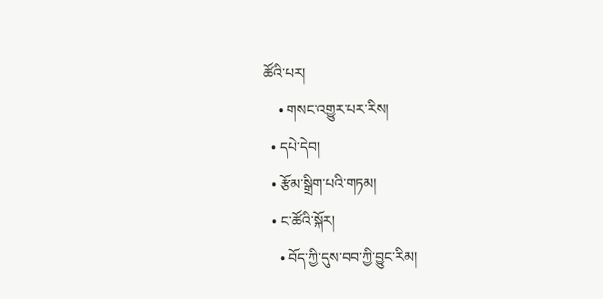ཚོའི་པར།
    • གསང་འགྱུར་པར་རིས།
  • དཔེ་དེབ།
  • རྩོམ་སྒྲིག་པའི་གཏམ།
  • ང་ཚོའི་སྐོར།
    • བོད་ཀྱི་དུས་བབ་ཀྱི་བྱུང་རིམ།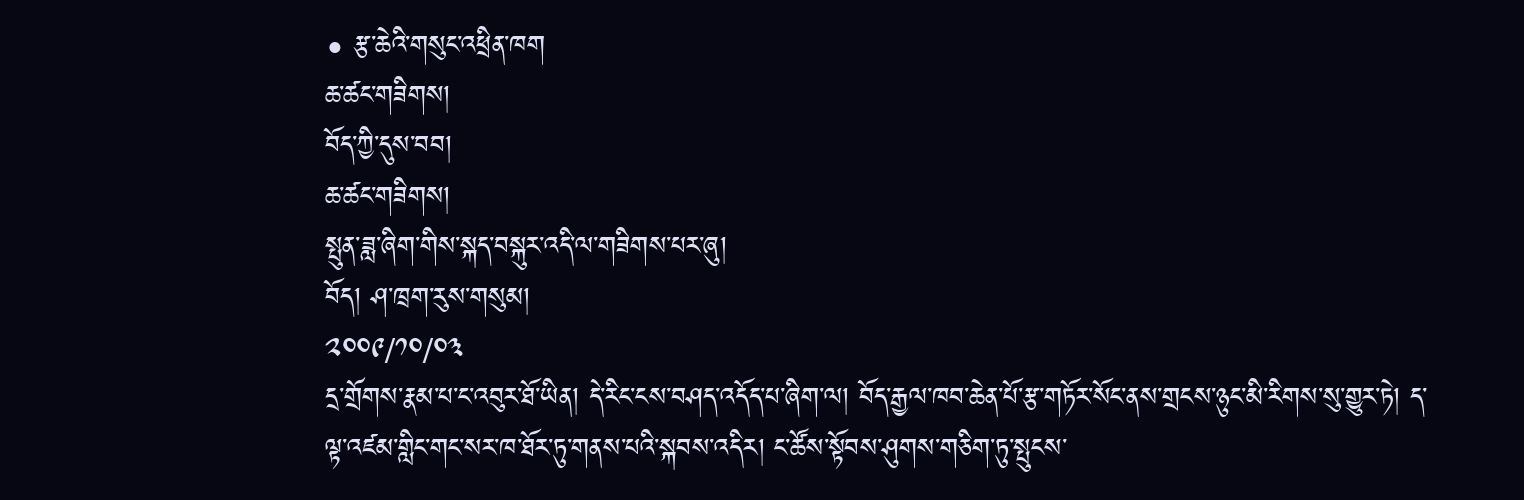• རྩ་ཆེའི་གསུང་འཕྲིན་ཁག
ཆ་ཚང་གཟིགས།
བོད་ཀྱི་དུས་བབ།
ཆ་ཚང་གཟིགས།
སྤུན་ཟླ་ཞིག་གིས་སྐད་བསྐུར་འདི་ལ་གཟིགས་པར་ཞུ།
བོད། ཤ་ཁྲག་རུས་གསུམ།
༢༠༠༩/༡༠/༠༣
དྲ་གྲོགས་རྣམ་པ་ང་འབུར་ཐོ་ཡིན། དེ་རིང་ངས་བཤད་འདོད་པ་ཞིག་ལ། བོད་རྒྱལ་ཁབ་ཆེན་པོ་རྩ་གཏོར་སོང་ནས་གྲངས་ཉུང་མི་རིགས་སུ་གྱུར་ཏེ། ད་ལྟ་འཛམ་གླིང་གང་སར་ཁ་ཐོར་ཏུ་གནས་པའི་སྐབས་འདིར། ང་ཚོས་སྟོབས་ཤུགས་གཅིག་ཏུ་སྤུངས་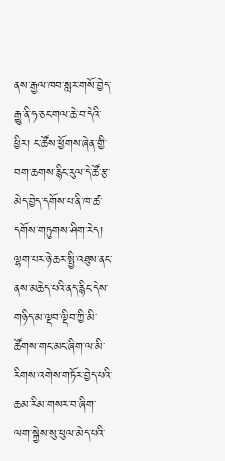ནས་རྒྱལ་ཁབ་སླར་གསོ་བྱེད་རྒྱུ་ནི་ཧ་ཅང་གལ་ཆེ་བ་དེའི་ཕྱིར། ང་ཚོས་ཕྱོགས་ཞེན་གྱི་བག་ཆགས་རྙིང་རུལ་དེ་ཚོ་རྩ་མེད་བྱེད་དགོས་པ་ནི་ཁ་ཚ་དགོས་གཏུགས་ཤིག་རེད། ལྷག་པར་ཉེ་ཆར་སྤྱི་འཐུས་ནང་ནས་མཆེད་པའི་ནད་རྙིང་དེས་གཉིད་མ་ལྡབ་ལྡིབ་ཀྱི་མི་ཚོགས་གང་མང་ཞིག་ལ་མི་རིགས་འགེས་གཏོར་བྱེད་པའི་ཆམ་རིམ་གསར་བ་ཞིག་ལག་སྐྱེས་སུ་ཕུལ་མེད་པའི་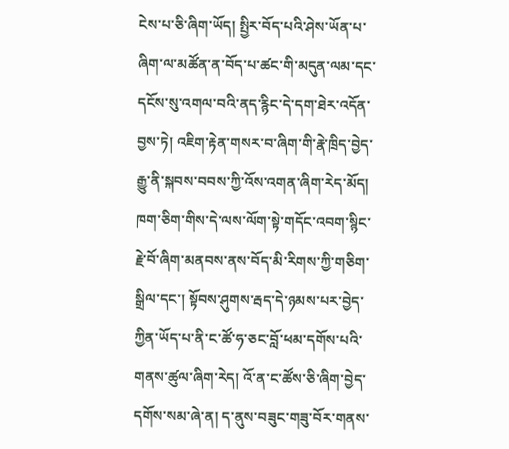ངེས་པ་ཅི་ཞིག་ཡོད། སྤྱིར་བོད་པའི་ཤེས་ཡོན་པ་ཞིག་ལ་མཚོན་ན་བོད་པ་ཚང་གི་མདུན་ལམ་དང་དངོས་སུ་འགལ་བའི་ནད་རྙིང་དེ་དག་ཐེར་འདོན་བྱས་ཏེ། འཇིག་རྟེན་གསར་བ་ཞིག་གི་རྣེ་ཁྲིད་བྱེད་རྒྱུ་ནི་སྐབས་བབས་ཀྱི་འོས་འགན་ཞིག་རེད་མོད། ཁག་ཅིག་གིས་དེ་ལས་ལོག་སྟེ་གདོང་འབག་སྙིང་རྗེ་བོ་ཞིག་མནབས་ནས་བོད་མི་རིགས་ཀྱི་གཅིག་སྒྲིལ་དང་། སྟོབས་ཤུགས་རྦད་དེ་ཉམས་པར་བྱེད་ཀྱིན་ཡོད་པ་ནི་ང་ཚོ་ཧ་ཅང་བློ་ཕམ་དགོས་པའི་གནས་ཚུལ་ཞིག་རེད། འོ་ན་ང་ཚོས་ཅི་ཞིག་བྱེད་དགོས་སམ་ཞེ་ན། ད་ནུས་བཟུང་གཟུ་བོར་གནས་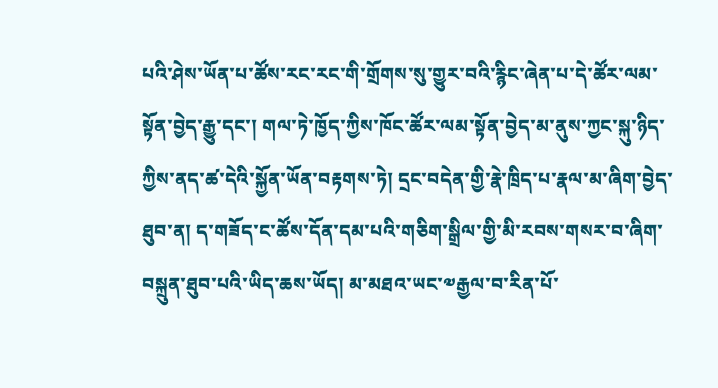པའི་ཤེས་ཡོན་པ་ཚོས་རང་རང་གི་གྲོགས་སུ་གྱུར་བའི་རྙིང་ཞེན་པ་དེ་ཚོར་ལམ་སྟོན་བྱེད་རྒྱུ་དང་། གལ་ཏེ་ཁྱོད་ཀྱིས་ཁོང་ཚོར་ལམ་སྟོན་བྱེད་མ་ནུས་ཀྱང་སྐུ་ཉིད་ཀྱིས་ནད་ཚ་དེའི་སྐྱོན་ཡོན་བརྟགས་ཏེ། དྲང་བདེན་གྱི་རྣེ་ཁྲིད་པ་རྣལ་མ་ཞིག་བྱེད་ཐུབ་ན། ད་གཟོད་ང་ཚོས་དོན་དམ་པའི་གཅིག་སྒྲིལ་གྱི་མི་རབས་གསར་བ་ཞིག་བསྐྲུན་ཐུབ་པའི་ཡིད་ཆས་ཡོད། མ་མཐའ་ཡང་༧རྒྱལ་བ་རིན་པོ་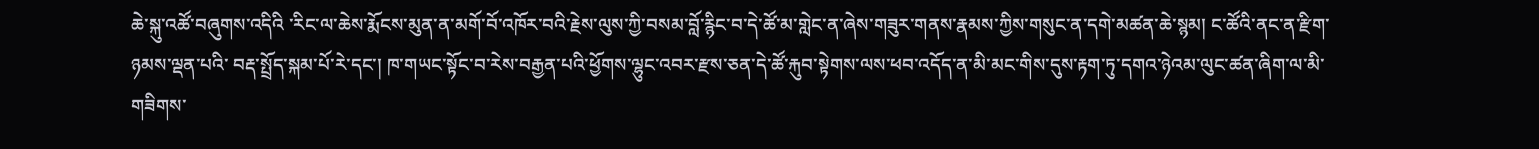ཆེ་སྐུ་འཚོ་བཞུགས་འདིའི ་རིང་ལ་ཆེས་རྨོངས་མུན་ན་མགོ་བོ་འཁོར་བའི་རྗེས་ལུས་ཀྱི་བསམ་བློ་རྙིང་བ་དེ་ཚོ་མ་གླེང་ན་ཞེས་གཟུར་གནས་རྣམས་ཀྱིས་གསུང་ན་དགེ་མཚན་ཆེ་སྙམ། ང་ཚོའི་ནང་ན་རྫིག་ཉམས་ལྡན་པའི་ བརྡ་སྤྲོད་སྐམ་པོ་རེ་དང་། ཁ་གཡང་སྟོང་བ་རེས་བརྒྱན་པའི་ཕྱོགས་ལྷུང་འབར་རྫས་ཅན་དེ་ཚོ་རྐུབ་སྟེགས་ལས་ཕབ་འདོད་ན་མི་མང་གིས་དུས་རྟག་ཏུ་དགའ་ཉེའམ་ལུང་ཚན་ཞིག་ལ་མི་གཟིགས་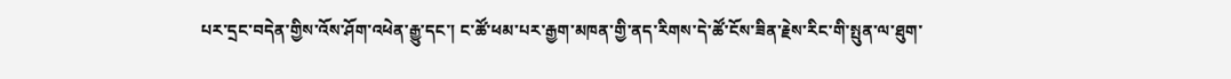པར་དྲང་བདེན་གྱིས་འོས་ཤོག་འཕེན་རྒྱུ་དང་། ང་ཚོ་ཕམ་པར་རྒྱག་མཁན་གྱི་ནད་རིགས་དེ་ཚོ་ངོས་ཟིན་རྗེས་རིང་གི་སྤུན་ལ་ཐུག་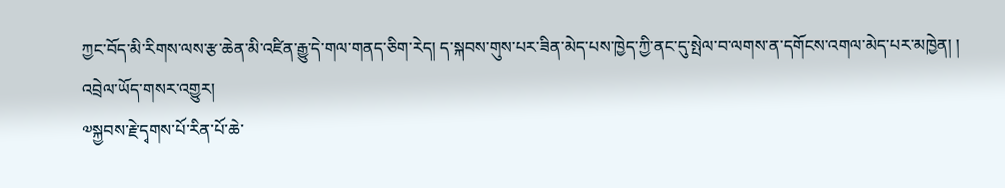ཀྱང་བོད་མི་རིགས་ལས་རྩ་ཆེན་མི་འཛིན་རྒྱུ་དེ་གལ་གནད་ཅིག་རེད། ད་སྐབས་གུས་པར་ཟིན་མེད་པས་ཁྱེད་ཀྱི་ནང་དུ་སྤེལ་བ་ལགས་ན་དགོངས་འགལ་མེད་པར་མཁྱེན། །
འབྲེལ་ཡོད་གསར་འགྱུར།
༧སྐྱབས་རྗེ་དྭགས་པོ་རིན་པོ་ཆེ་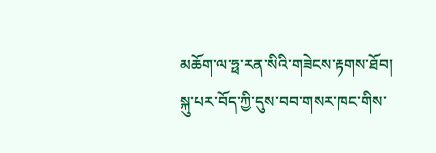མཆོག་ལ་ཧྥ་རན་སིའི་གཟེངས་རྟགས་ཐོབ། སྐུ་པར་བོད་ཀྱི་དུས་བབ་གསར་ཁང་གིས་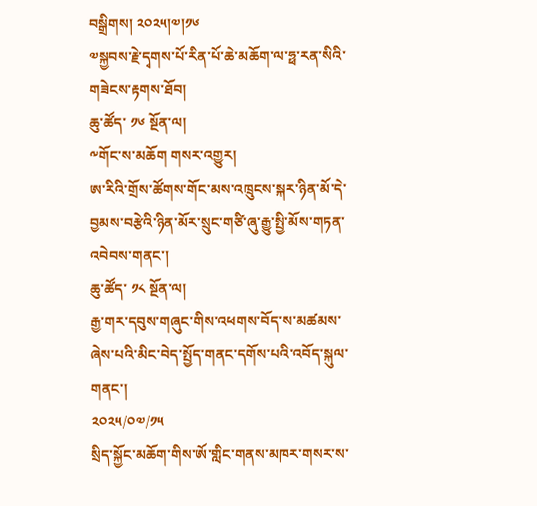བསྒྲིགས། ༢༠༢༥།༧།༡༦
༧སྐྱབས་རྗེ་དྭགས་པོ་རིན་པོ་ཆེ་མཆོག་ལ་ཧྥ་རན་སིའི་གཟེངས་རྟགས་ཐོབ།
ཆུ་ཚོད་ ༡༦ སྔོན་ལ།
༸གོང་ས་མཆོག གསར་འགྱུར།
ཨ་རིའི་གྲོས་ཚོགས་གོང་མས་འཁྲུངས་སྐར་ཉིན་མོ་དེ་བྱམས་བརྩེའི་ཉིན་མོར་སྲུང་གཙི་ཞུ་རྒྱུ་སྤྱི་མོས་གཏན་འབེབས་གནང་།
ཆུ་ཚོད་ ༡༨ སྔོན་ལ།
རྒྱ་གར་དབུས་གཞུང་གིས་འཕགས་བོད་ས་མཚམས་ཞེས་པའི་མིང་བེད་སྤྱོད་གནང་དགོས་པའི་འབོད་སྐུལ་གནང་།
༢༠༢༥/༠༧/༡༥
སྲིད་སྐྱོང་མཆོག་གིས་ཨོ་གླིང་གནས་མཁར་གསར་ས་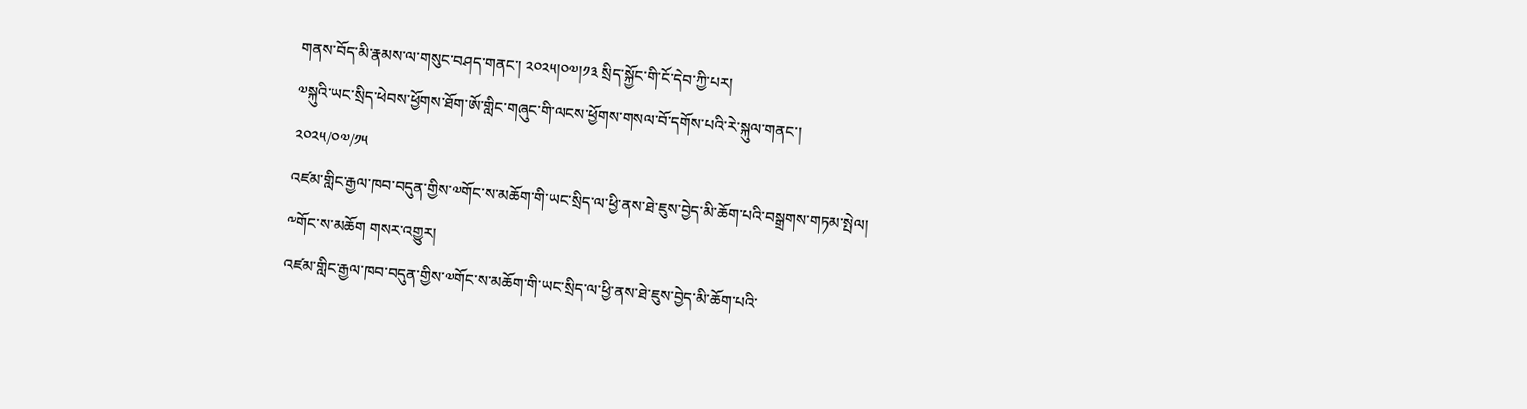གནས་བོད་མི་རྣམས་ལ་གསུང་བཤད་གནང་། ༢༠༢༥།༠༧།༡༣ སྲིད་སྐྱོང་གི་ངོ་དེབ་ཀྱི་པར།
༧སྐུའི་ཡང་སྲིད་ཕེབས་ཕྱོགས་ཐོག་ཨོ་གླིང་གཞུང་གི་ལངས་ཕྱོགས་གསལ་བོ་དགོས་པའི་རེ་སྐུལ་གནང་།
༢༠༢༥/༠༧/༡༥
འཛམ་གླིང་རྒྱལ་ཁབ་བདུན་གྱིས་༧གོང་ས་མཆོག་གི་ཡང་སྲིད་ལ་ཕྱི་ནས་ཐེ་ཇུས་བྱེད་མི་ཆོག་པའི་བསྒྲགས་གཏམ་སྤེལ།
༸གོང་ས་མཆོག གསར་འགྱུར།
འཛམ་གླིང་རྒྱལ་ཁབ་བདུན་གྱིས་༧གོང་ས་མཆོག་གི་ཡང་སྲིད་ལ་ཕྱི་ནས་ཐེ་ཇུས་བྱེད་མི་ཆོག་པའི་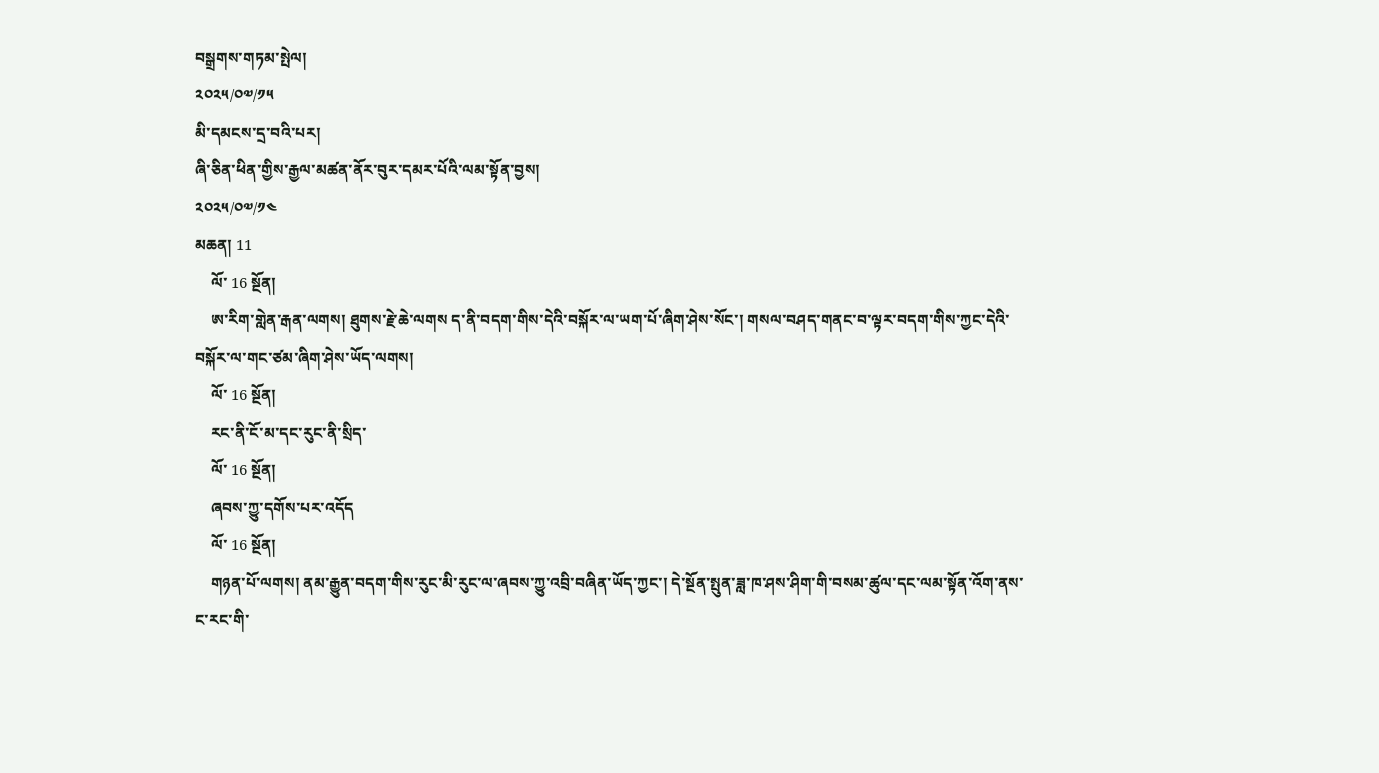བསྒྲགས་གཏམ་སྤེལ།
༢༠༢༥/༠༧/༡༥
མི་དམངས་དྲ་བའི་པར།
ཞི་ཅིན་ཕིན་གྱིས་རྒྱལ་མཚན་ནོར་བུར་དམར་པོའི་ལམ་སྟོན་བྱས།
༢༠༢༥/༠༧/༡༤
མཆན། 11
    ལོ་ 16 སྔོན།
    ཨ་རིག་གླེན་རྒན་ལགས། ཐུགས་རྗེ་ཆེ་ལགས ད་ནི་བདག་གིས་དེའི་བསྐོར་ལ་ཡག་པོ་ཞིག་ཤེས་སོང་། གསལ་བཤད་གནང་བ་ལྟར་བདག་གིས་ཀྱང་དེའི་བསྐོར་ལ་གང་ཙམ་ཞིག་ཤེས་ཡོད་ལགས།
    ལོ་ 16 སྔོན།
    རང་ནི་ངོ་མ་དང་རུང་ནི་སྲིད་
    ལོ་ 16 སྔོན།
    ཞབས་ཀྱུ་དགོས་པར་འདོད
    ལོ་ 16 སྔོན།
    གཉན་པོ་ལགས། ནམ་རྒྱུན་བདག་གིས་རུང་མི་རུང་ལ་ཞབས་ཀྱུ་འབྲི་བཞིན་ཡོད་ཀྱང་། དེ་སྔོན་སྤུན་ཟླ་ཁ་ཤས་ཤིག་གི་བསམ་ཚུལ་དང་ལམ་སྟོན་འོག་ནས་ང་རང་གི་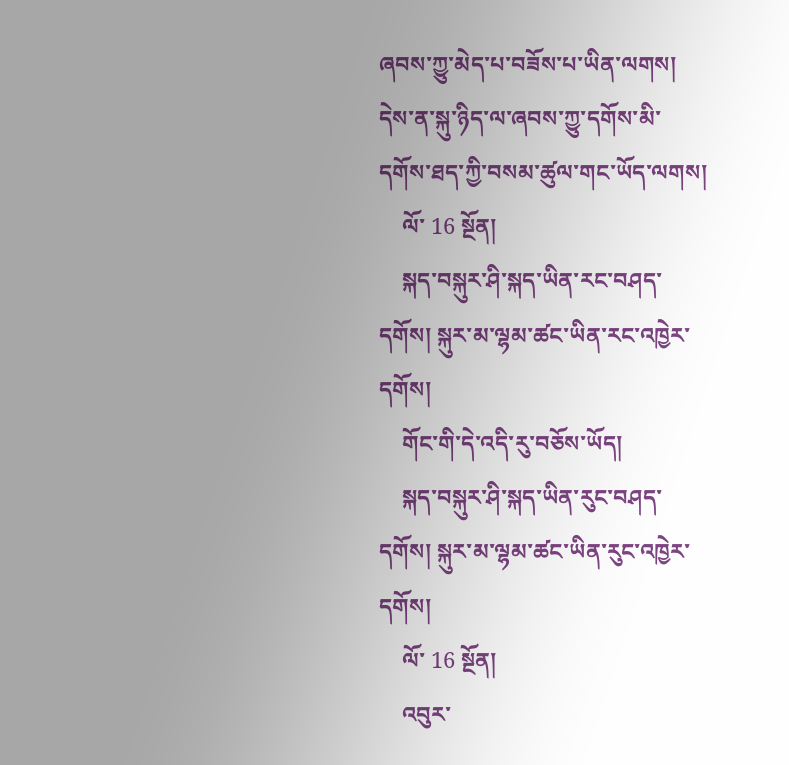ཞབས་ཀྱུ་མེད་པ་བཟོས་པ་ཡིན་ལགས། དེས་ན་སྐུ་ཉིད་ལ་ཞབས་ཀྱུ་དགོས་མི་དགོས་ཐད་ཀྱི་བསམ་ཚུལ་གང་ཡོད་ལགས།
    ལོ་ 16 སྔོན།
    སྐད་བསྐུར་ཤི་སྐད་ཡིན་རང་བཤད་དགོས། སྐུར་མ་ལྷམ་ཚང་ཡིན་རང་འཁྱེར་དགོས།
    གོང་གི་དེ་འདི་རུ་བཅོས་ཡོད།
    སྐད་བསྐུར་ཤི་སྐད་ཡིན་རུང་བཤད་དགོས། སྐུར་མ་ལྷམ་ཚང་ཡིན་རུང་འཁྱེར་དགོས།
    ལོ་ 16 སྔོན།
    འབུར་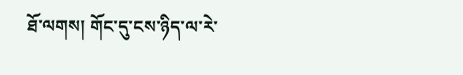ཐོ་ལགས། གོང་དུ་ངས་ཉིད་ལ་རེ་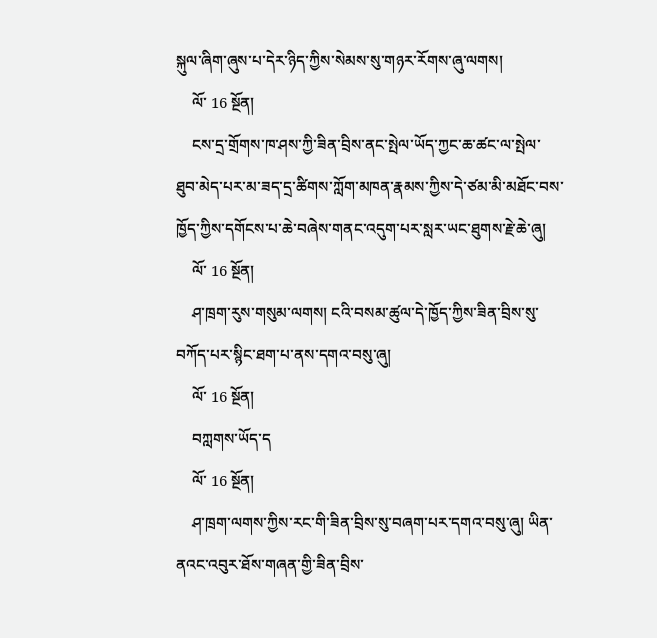སྐུལ་ཞིག་ཞུས་པ་དེར་ཉིད་ཀྱིས་སེམས་སུ་གཉར་རོགས་ཞུ་ལགས།
    ལོ་ 16 སྔོན།
    ངས་དྲ་གྲོགས་ཁ་ཤས་ཀྱི་ཟིན་བྲིས་ནང་སྤེལ་ཡོད་ཀྱང་ཆ་ཚང་ལ་སྤེལ་ཐུབ་མེད་པར་མ་ཟད་དྲ་ཚིགས་ཀློག་མཁན་རྣམས་ཀྱིས་དེ་ཙམ་མི་མཐོང་བས་ཁྱོད་ཀྱིས་དགོངས་པ་ཆེ་བཞེས་གནང་འདུག་པར་སླར་ཡང་ཐུགས་རྗེ་ཆེ་ཞུ།
    ལོ་ 16 སྔོན།
    ཤ་ཁྲག་རུས་གསུམ་ལགས། ངའི་བསམ་ཚུལ་དེ་ཁྱོད་ཀྱིས་ཟིན་བྲིས་སུ་བཀོད་པར་སྙིང་ཐག་པ་ནས་དགའ་བསུ་ཞུ།
    ལོ་ 16 སྔོན།
    བཀླགས་ཡོད་ད
    ལོ་ 16 སྔོན།
    ཤ་ཁྲག་ལགས་ཀྱིས་རང་གི་ཟིན་བྲིས་སུ་བཞག་པར་དགའ་བསུ་ཞུ། ཡིན་ནའང་འབུར་ཐོས་གཞན་གྱི་ཟིན་བྲིས་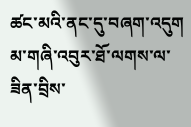ཚང་མའི་ནང་དུ་བཞག་འདུག མ་གཞི་འབུར་ཐོ་ལགས་ལ་ཟིན་བྲིས་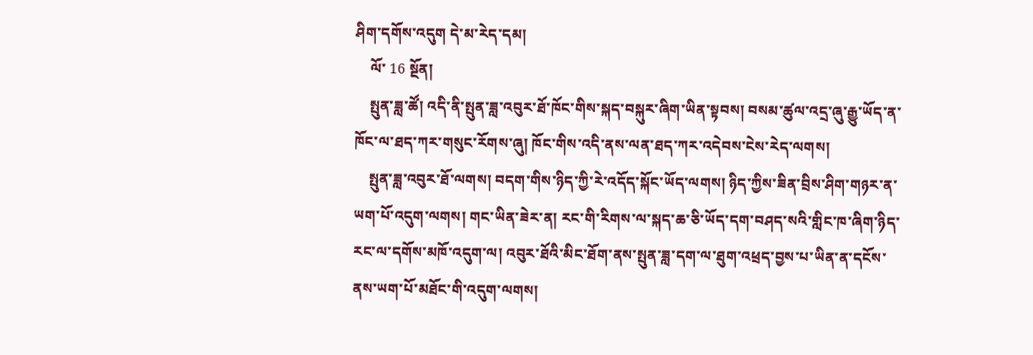ཤིག་དགོས་འདུག དེ་མ་རེད་དམ།
    ལོ་ 16 སྔོན།
    སྤུན་ཟླ་ཚོ། འདི་ནི་སྤུན་ཟླ་འབུར་ཐོ་ཁོང་གིས་སྐད་བསྐུར་ཞིག་ཡིན་སྟབས། བསམ་ཚུལ་འདྲ་ཞུ་རྒྱུ་ཡོད་ན་ཁོང་ལ་ཐད་ཀར་གསུང་རོགས་ཞུ། ཁོང་གིས་འདི་ནས་ལན་ཐད་ཀར་འདེབས་ངེས་རེད་ལགས།
    སྤུན་ཟླ་འབུར་ཐོ་ལགས། བདག་གིས་ཉིད་ཀྱི་རེ་འདོད་སྐོང་ཡོད་ལགས། ཉིད་ཀྱིས་ཟིན་བྲིས་ཤིག་གཉར་ན་ཡག་པོ་འདུག་ལགས། གང་ཡིན་ཟེར་ན། རང་གི་རིགས་ལ་སྐད་ཆ་ཅི་ཡོད་དག་བཤད་སའི་གླིང་ཁ་ཞིག་ཉིད་རང་ལ་དགོས་མཁོ་འདུག་ལ། འབུར་ཐོའི་མིང་ཐོག་ནས་སྤུན་ཟླ་དག་ལ་ཐུག་འཕྲད་བྱས་པ་ཡིན་ན་དངོས་ནས་ཡག་པོ་མཐོང་གི་འདུག་ལགས།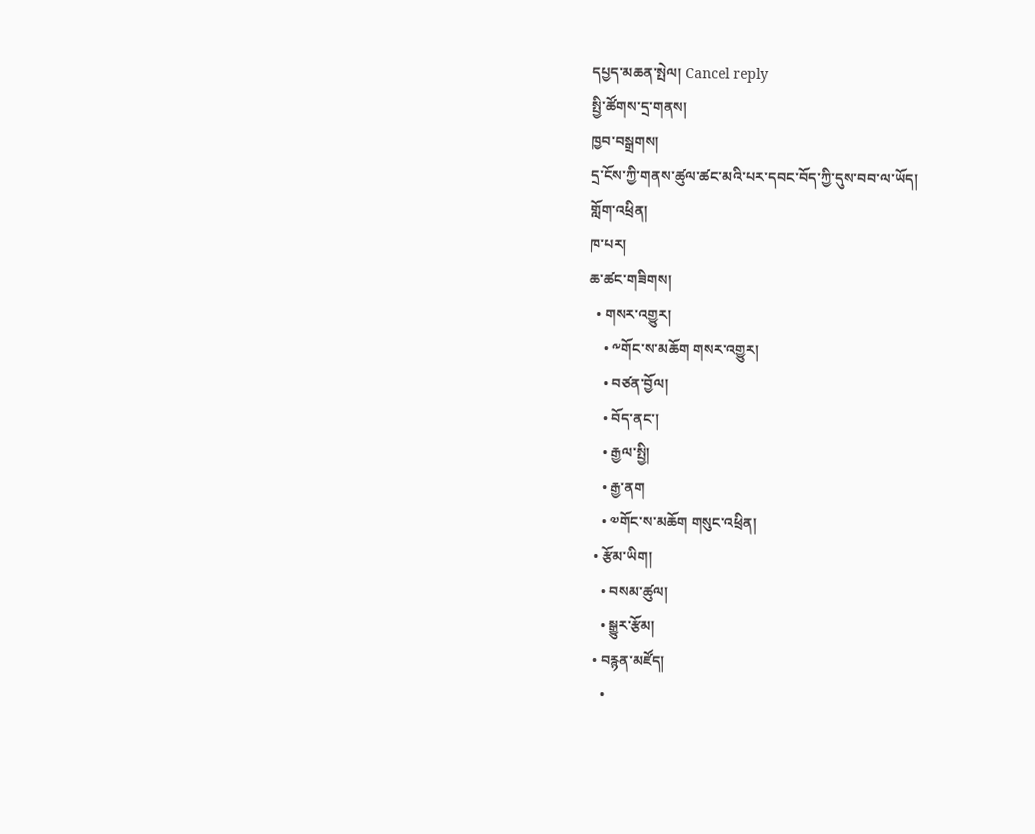དཔྱད་མཆན་སྤེལ། Cancel reply
སྤྱི་ཚོགས་དྲ་གནས།
ཁྱབ་བསྒྲགས།
དྲ་ངོས་ཀྱི་གནས་ཚུལ་ཚང་མའི་པར་དབང་བོད་ཀྱི་དུས་བབ་ལ་ཡོད།
གློག་འཕྲིན།
ཁ་པར།
ཆ་ཚང་གཟིགས།
  • གསར་འགྱུར།
    • ༸གོང་ས་མཆོག གསར་འགྱུར།
    • བཙན་བྱོལ།
    • བོད་ནང་།
    • རྒྱལ་སྤྱི།
    • རྒྱ་ནག
    • ༧གོང་ས་མཆོག གསུང་འཕྲིན།
  • རྩོམ་ཡིག།
    • བསམ་ཚུལ།
    • སྒྱུར་རྩོམ།
  • བརྙན་མཛོད།
    •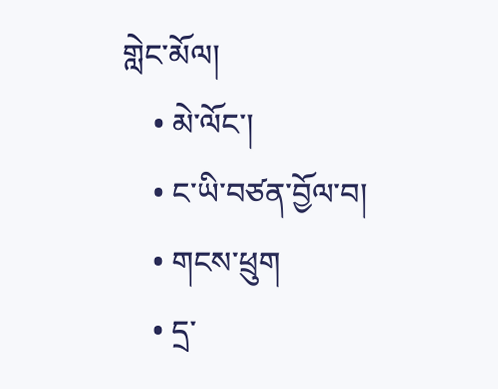གླེང་མོལ།
    • མེ་ལོང་།
    • ང་ཡི་བཙན་བྱོལ་བ།
    • གངས་ཕྲུག
    • དྲ་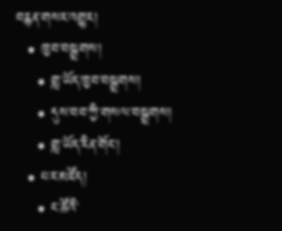བརྙན་གསར་འགྱུར།
  • ཁྱབ་བསྒྲགས།
    • གླ་ཡོད་ཁྱབ་བསྒྲགས།
    • དུས་བབ་ཀྱི་གསལ་བསྒྲགས།
    • གླ་ཡོད་རིན་གོང་།
  • པར་མཛོད།
    • ང་ཚོའི་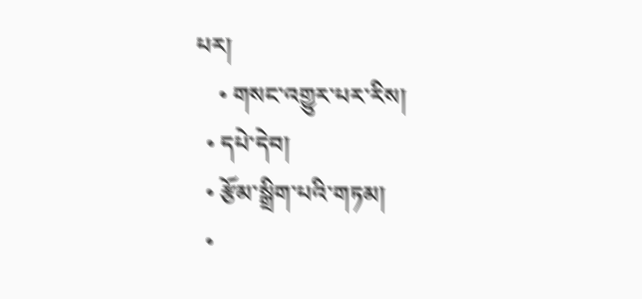པར།
    • གསང་འགྱུར་པར་རིས།
  • དཔེ་དེབ།
  • རྩོམ་སྒྲིག་པའི་གཏམ།
  •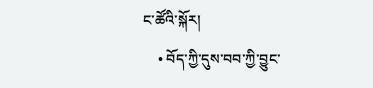ང་ཚོའི་སྐོར།
    • བོད་ཀྱི་དུས་བབ་ཀྱི་བྱུང་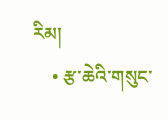རིམ།
    • རྩ་ཆེའི་གསུང་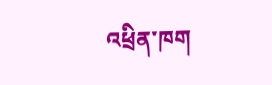འཕྲིན་ཁག